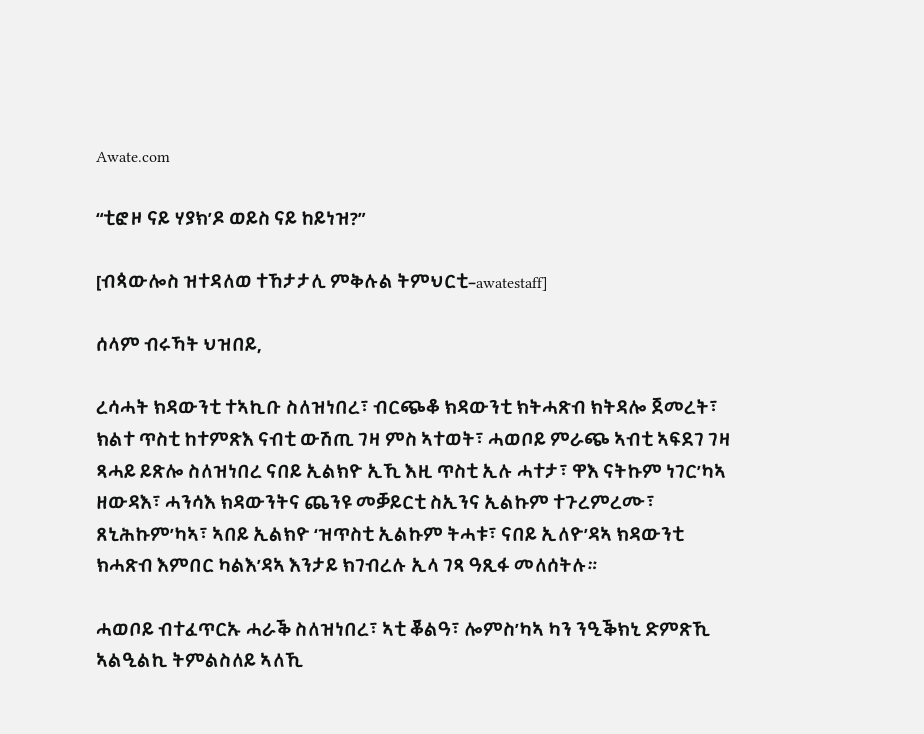Awate.com

“ቲፎዞ ናይ ሃያክ’ዶ ወይስ ናይ ከይነዝ?”

[ብጳውሎስ ዝተዳለወ ተኸታታሊ ምቅሉል ትምህርቲ–awatestaff]

ሰላም ብሩኻት ህዝበይ,

ረሳሓት ክዳውንቲ ተኣኪቡ ስለዝነበረ፣ ብርጭቆ ክዳውንቲ ክትሓጽብ ክትዳሎ ጀመረት፣ ክልተ ጥስቲ ከተምጽእ ናብቲ ውሽጢ ገዛ ምስ ኣተወት፣ ሓወቦይ ምራጭ ኣብቲ ኣፍደገ ገዛ ጻሓይ ይጽሎ ስለዝነበረ ናበይ ኢልክዮ ኢኺ እዚ ጥስቲ ኢሉ ሓተታ፣ ዋእ ናትኩም ነገር’ካኣ ዘውዳእ፣ ሓንሳእ ክዳውንትና ጨንዩ መቓይርቲ ስኢንና ኢልኩም ተጉረምረሙ፣ ጸኒሕኩም’ካኣ፣ ኣበይ ኢልክዮ ‘ዝጥስቲ ኢልኩም ትሓቱ፣ ናበይ ኢለዮ’ዳኣ ክዳውንቲ ክሓጽብ እምበር ካልእ’ዳኣ እንታይ ክገብረሉ ኢላ ገጻ ዓጺፋ መለሰትሉ።

ሓወቦይ ብተፈጥርኡ ሓራቕ ስለዝነበረ፣ ኣቲ ቖልዓ፣ ሎምስ’ካኣ ካን ንዒቕክኒ ድምጽኺ ኣልዒልኪ ትምልስለይ ኣለኺ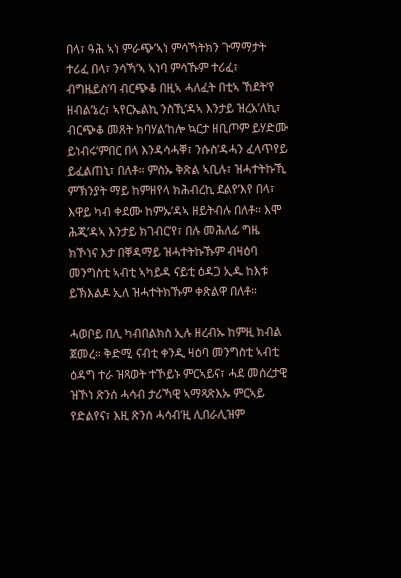በላ፣ ዓሕ ኣነ ምራጭ’ኣነ ምሳኻትክን ጉማማታት ተሪፈ በላ፣ ንሳኻ’ኣ ኣነባ ምሳኹም ተሪፈ፣ ብግዜይስ’ባ ብርጭቆ በዚኣ ሓለፈት በቲኣ ኸደት’የ ዘብል’ኔረ፣ ኣየርኤልኪ ንስኺ’ዳኣ እንታይ ዝረአ’ለኪ፣ ብርጭቆ መጸት ክባሃል’ከሎ ኳርታ ዘቢጦም ይሃድሙ ይነብሩ’ምበር በላ እንዳሳሓቐ፣ ንሱስ’ዳሓን ፈላጥየይ ይፈልጠኒ፣ በለቶ። ምስኡ ቅጽል ኣቢሉ፣ ዝሓተትኩኺ ምኽንያት ማይ ከምዘየላ ክሕብረኪ ደልየ’እየ በላ፣ እዋይ ካብ ቀደሙ ከምኡ’ዳኣ ዘይትብሉ በለቶ። እሞ ሕጂ’ዳኣ እንታይ ክገብር’የ፣ በሉ መሕለፊ ግዜ ክኾነና እታ በቐዳማይ ዝሓተትኩኹም ብዛዕባ መንግስቲ ኣብቲ ኣካይዳ ናይቲ ዕዳጋ ኢዱ ከእቱ ይኽእልዶ ኢለ ዝሓተትክኹም ቀጽልዋ በለቶ።

ሓወቦይ በሊ ካብበልክስ ኢሉ ዘረብኡ ከምዚ ክብል ጀመረ። ቅድሚ ናብቲ ቀንዲ ዛዕባ መንግስቲ ኣብቲ ዕዳግ ተራ ዝጻወት ተኾይኑ ምርኣይና፣ ሓደ መሰረታዊ ዝኾነ ጽንሰ ሓሳብ ታሪኻዊ ኣማጻጽእኡ ምርኣይ የድልየና፣ እዚ ጽንሰ ሓሳብ’ዚ ሊበራሊዝም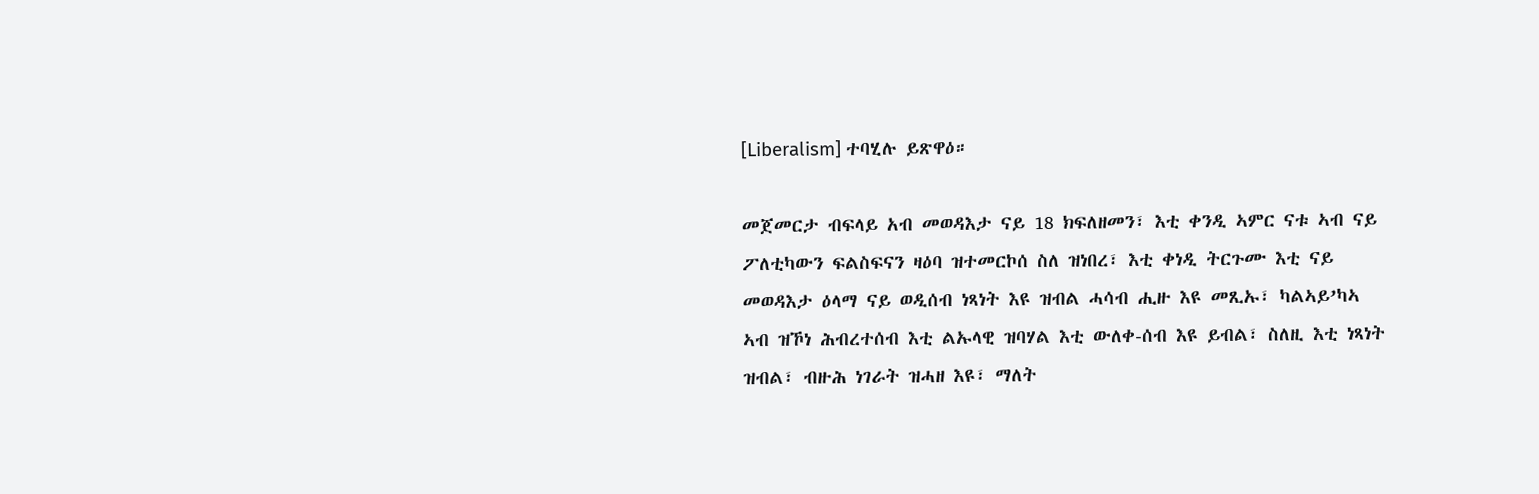[Liberalism] ተባሂሉ ይጽዋዕ።

መጀመርታ ብፍላይ አብ መወዳእታ ናይ 18 ክፍለዘመን፣ እቲ ቀንዲ ኣምር ናቱ ኣብ ናይ ፖለቲካውን ፍልስፍናን ዛዕባ ዝተመርኮሰ ስለ ዝነበረ፣ እቲ ቀነዲ ትርጉሙ እቲ ናይ መወዳእታ ዕላማ ናይ ወዲሰብ ነጻነት እዩ ዝብል ሓሳብ ሒዙ እዩ መጺኡ፣ ካልኣይ’ካኣ ኣብ ዝኾነ ሕብረተሰብ እቲ ልኡላዊ ዝባሃል እቲ ውለቀ-ሰብ እዩ ይብል፣ ስለዚ እቲ ነጻነት ዝብል፣ ብዙሕ ነገራት ዝሓዘ እዩ፣ ማለት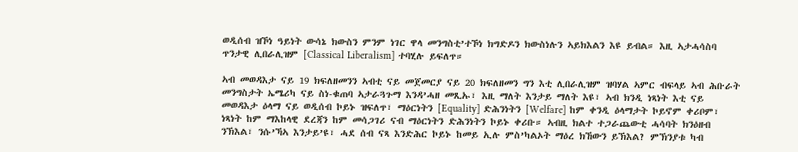ወዲሰብ ዝኾነ ዓይነት ውሳኔ ክውስን ምንም ነገር ዋላ መንግስቲ’ተኾነ ክግድዶን ክውስነሉን ኣይክእልን እዩ ይብል። እዚ ኣታሓሳስባ ጥንታዊ ሊበራሊዝም [Classical Liberalism] ተባሂሉ ይፍለጥ።

ኣብ መወዳእታ ናይ 19 ክፍለዘመንን ኣብቲ ናይ መጀመርያ ናይ 20 ክፍለዘመን ግን እቲ ሊበራሊዝም ዝባሃል ኣምር ብፍላይ ኣብ ሕቡራት መንግስታት ኤሜሪካ ናይ ስነ-ቁጠባ ኣታራጓጉማ እንዳ’ሓዘ መጺኡ፣ እዚ ማለት እንታይ ማለት እዩ፣ ኣብ ክንዲ ነጻነት እቲ ናይ መወዳእታ ዕላማ ናይ ወዲሰብ ኮይኑ ዝፍለጥ፣ ማዕርነትን [Equality] ድሕንነትን [Welfare] ከም ቀንዲ ዕላማታት ኮይኖም ቀሪቦም፣ ነጻነት ከም ማእከላዊ ደረጃን ከም መሳጋገሪ ናብ ማዕርነትን ድሕንነትን ኮይኑ ቀሪቡ። ኣብዚ ክልተ ተጋራጨውቲ ሓሳባት ክንዕዘብ ንኽእል፣ ንሱ’ኻኣ እንታይ’ዩ፣ ሓደ ሰብ ናጻ እንድሕር ኮይኑ ከመይ ኢሉ ምስ’ካልኦት ማዕረ ክኸውን ይኽእል? ምኽንያቱ ካብ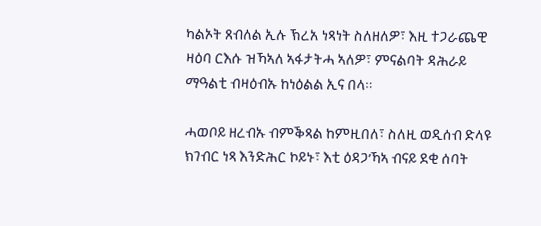ካልኦት ጸብለል ኢሉ ኽረአ ነጻነት ስለዘለዎ፣ እዚ ተጋራጨዊ ዛዕባ ርእሱ ዝኻኣለ ኣፋታትሓ ኣለዎ፣ ምናልባት ዳሕራይ ማዓልቲ ብዛዕብኡ ከነዕልል ኢና በላ።

ሓወቦይ ዘረብኡ ብምቕጻል ከምዚበለ፣ ስለዚ ወዲሰብ ድላዩ ክገብር ነጻ እንድሕር ኮይኑ፣ እቲ ዕዳጋ’ኻኣ ብናይ ደቂ ሰባት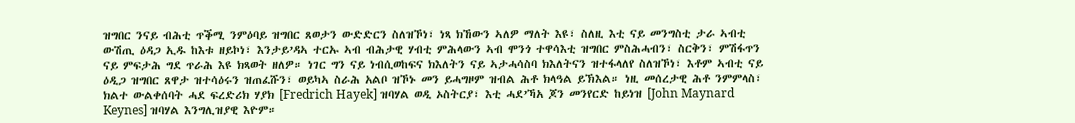ዝግበር ንናይ ብሕቲ ጥቕሚ ንምዕባይ ዝግበር ጸወታን ውድድርን ስለዝኾነ፣ ነጻ ክኸውን ኣለዎ ማለት እዩ፣ ስለዚ እቲ ናይ መንግስቲ ታራ ኣብቲ ውሽጢ ዕዳጋ ኢዱ ከእቱ ዘይኮነ፣ እንታይ’ዳኣ ተርኡ ኣብ ብሕታዊ ሃብቲ ምሕላውን ኣብ ሞንጎ ተዋሳእቲ ዝግበር ምስሕሓብን፣ ስርቅን፣ ምሽፋጥን ናይ ምፍታሕ ግደ ጥራሕ እዩ ክጻወት ዘለዎ። ነገር ግን ናይ ነብሲወከፍና ክእለትን ናይ ኣታሓሳስባ ክእለትናን ዝተፋላለየ ስለዝኾነ፣ እቶም ኣብቲ ናይ ዕዲጋ ዝግበር ጸዋታ ዝተሳዕሩን ዝጠፈሹን፣ ወይካኣ ስራሕ አልቦ ዝኾኑ መን ይሓግዞም ዝብል ሕቶ ክላዓል ይኽእል። ነዚ መሰረታዊ ሕቶ ንምምላስ፣ ክልተ ውልቀሰባት ሓደ ፍረድሪክ ሃያክ [Fredrich Hayek] ዝባሃል ወዲ ኦስትርያ፣ እቲ ሓደ’ኻአ ጆን መንየርድ ከይነዝ [John Maynard Keynes] ዝባሃል እንግሊዝያዊ እዮም።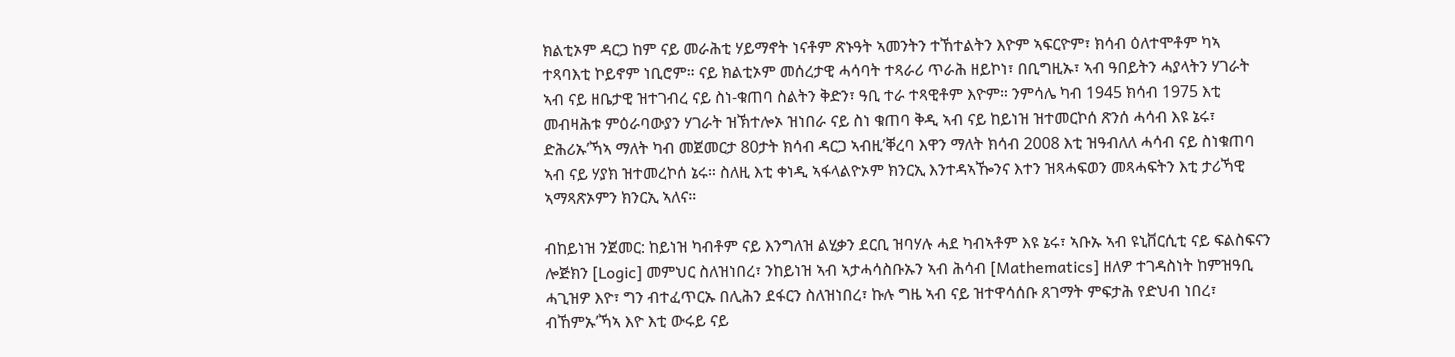ክልቲኦም ዳርጋ ከም ናይ መራሕቲ ሃይማኖት ነናቶም ጽኑዓት ኣመንትን ተኸተልትን እዮም ኣፍርዮም፣ ክሳብ ዕለተሞቶም ካኣ ተጻባእቲ ኮይኖም ነቢሮም። ናይ ክልቲኦም መሰረታዊ ሓሳባት ተጻራሪ ጥራሕ ዘይኮነ፣ በቢግዚኡ፣ ኣብ ዓበይትን ሓያላትን ሃገራት ኣብ ናይ ዘቤታዊ ዝተገብረ ናይ ስነ-ቁጠባ ስልትን ቅድን፣ ዓቢ ተራ ተጻዊቶም እዮም። ንምሳሌ ካብ 1945 ክሳብ 1975 እቲ መብዛሕቱ ምዕራባውያን ሃገራት ዝኽተሎኦ ዝነበራ ናይ ስነ ቁጠባ ቅዲ ኣብ ናይ ከይነዝ ዝተመርኮሰ ጽንሰ ሓሳብ እዩ ኔሩ፣ ድሕሪኡ’ኻኣ ማለት ካብ መጀመርታ 80ታት ክሳብ ዳርጋ ኣብዚ’ቐረባ እዋን ማለት ክሳብ 2008 እቲ ዝዓብለለ ሓሳብ ናይ ስነቁጠባ ኣብ ናይ ሃያክ ዝተመረኮሰ ኔሩ። ስለዚ እቲ ቀነዲ ኣፋላልዮኦም ክንርኢ እንተዳኣዀንና እተን ዝጻሓፍወን መጻሓፍትን እቲ ታሪኻዊ ኣማጻጽኦምን ክንርኢ ኣለና።

ብከይነዝ ንጀመር: ከይነዝ ካብቶም ናይ እንግለዝ ልሂቃን ደርቢ ዝባሃሉ ሓደ ካብኣቶም እዩ ኔሩ፣ ኣቡኡ ኣብ ዩኒቨርሲቲ ናይ ፍልስፍናን ሎጅክን [Logic] መምህር ስለዝነበረ፣ ንከይነዝ ኣብ ኣታሓሳስቡኡን ኣብ ሕሳብ [Mathematics] ዘለዎ ተገዳስነት ከምዝዓቢ ሓጊዝዎ እዮ፣ ግን ብተፈጥርኡ በሊሕን ደፋርን ስለዝነበረ፣ ኩሉ ግዜ ኣብ ናይ ዝተዋሳሰቡ ጸገማት ምፍታሕ የድህብ ነበረ፣ ብኸምኡ’ኻኣ እዮ እቲ ውሩይ ናይ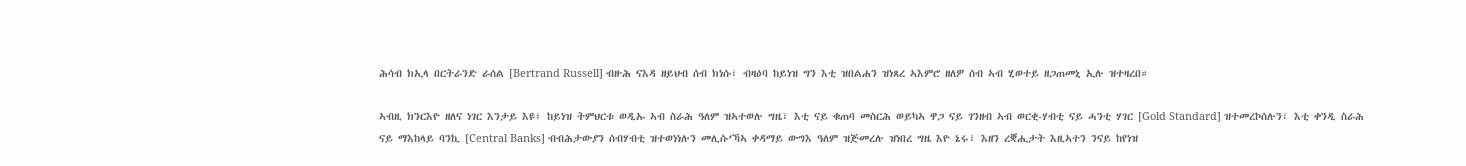ሕሳብ ክኢላ በርትራንድ ራሰል [Bertrand Russell] ብዙሕ ናእዳ ዘይህብ ሰብ ክነሱ፣ ብዛዕባ ከይነዝ ግን እቲ ዝበልሐን ዝነጸረ ኣእምሮ ዘለዎ ሰብ ኣብ ሂወተይ ዘጋጠመኒ ኢሉ ዝተዛረበ።

ኣብዚ ክንርእዮ ዘለና ነገር እንታይ እዩ፣ ከይነዝ ትምህርቱ ወዲኡ ኣብ ስራሕ ዓለም ዝኣተወሉ ግዜ፣ እቲ ናይ ቁጠባ መስርሕ ወይካኣ ዋጋ ናይ ገንዘብ ኣብ ወርቂ-ሃብቲ ናይ ሓንቲ ሃገር [Gold Standard] ዝተመረኮሰሉን፣ እቲ ቀንዲ ስራሕ ናይ ማእከላይ ባንኪ [Central Banks] ብብሕታውያን ሰብሃብቲ ዝተወነነሉን መሊሱ’ኻኣ ቀዳማይ ውግእ ዓለም ዝጅመረሉ ዝነበረ ግዜ እዮ ኔሩ፣ እዘን ረቛሒታት እዚኣተን ንናይ ከየነዝ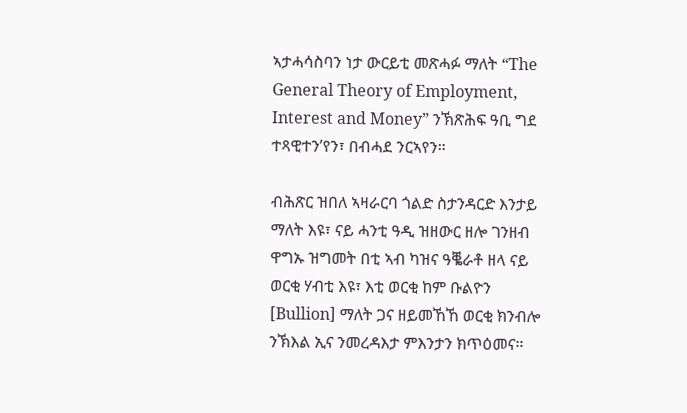ኣታሓሳስባን ነታ ውርይቲ መጽሓፉ ማለት “The General Theory of Employment, Interest and Money” ንኽጽሕፍ ዓቢ ግደ ተጻዊተን’የን፣ በብሓደ ንርኣየን።

ብሕጽር ዝበለ ኣዛራርባ ጎልድ ስታንዳርድ እንታይ ማለት እዩ፣ ናይ ሓንቲ ዓዲ ዝዘውር ዘሎ ገንዘብ ዋግኡ ዝግመት በቲ ኣብ ካዝና ዓቘራቶ ዘላ ናይ ወርቂ ሃብቲ እዩ፣ እቲ ወርቂ ከም ቡልዮን [Bullion] ማለት ጋና ዘይመኸኸ ወርቂ ክንብሎ ንኽእል ኢና ንመረዳእታ ምእንታን ክጥዕመና።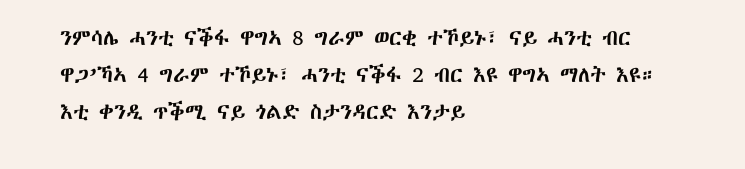ንምሳሌ ሓንቲ ናቕፋ ዋግኣ 8 ግራም ወርቂ ተኾይኑ፣ ናይ ሓንቲ ብር ዋጋ’ኻኣ 4 ግራም ተኾይኑ፣ ሓንቲ ናቕፋ 2 ብር እዩ ዋግኣ ማለት እዩ። እቲ ቀንዲ ጥቕሚ ናይ ጎልድ ስታንዳርድ እንታይ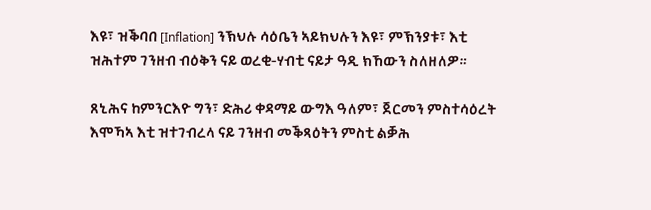እዩ፣ ዝቕባበ [Inflation] ንኽህሉ ሳዕቤን ኣይክህሉን እዩ፣ ምኽንያቱ፣ እቲ ዝሕተም ገንዘብ ብዕቅን ናይ ወረቂ-ሃብቲ ናይታ ዓዲ ክኸውን ስለዘለዎ።

ጸኒሕና ከምንርእዮ ግን፣ ድሕሪ ቀዳማይ ውግእ ዓለም፣ ጀርመን ምስተሳዕረት እሞኻኣ እቲ ዝተገብረላ ናይ ገንዘብ መቕጻዕትን ምስቲ ልቓሕ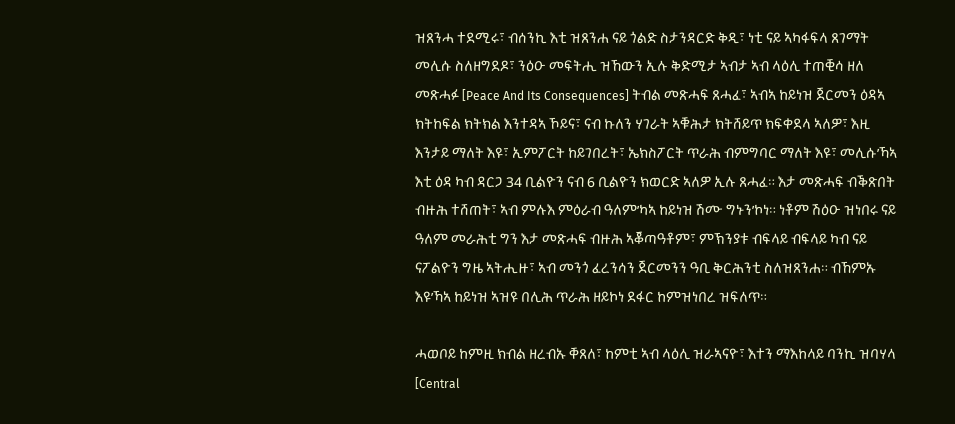ዝጸንሓ ተደሚሩ፣ ብሰንኪ እቲ ዝጸንሐ ናይ ጎልድ ስታንዳርድ ቅዲ፣ ነቲ ናይ ኣካፋፍላ ጸገማት መሊሱ ስለዘግደዶ፣ ንዕዑ መፍትሒ ዝኸውን ኢሉ ቅድሚታ ኣብታ ኣብ ላዕሊ ተጠቒሳ ዘለ መጽሓፉ [Peace And Its Consequences] ትብል መጽሓፍ ጸሓፈ፣ ኣብኣ ከይነዝ ጀርመን ዕዳኣ ክትከፍል ክትክል እንተዳኣ ኾይና፣ ናብ ኩለን ሃገራት ኣቑሕታ ክትሸይጥ ክፍቀደላ ኣለዎ፣ እዚ እንታይ ማለት እዩ፣ ኢምፖርት ከይገበረት፣ ኤክስፖርት ጥራሕ ብምግባር ማለት እዩ፣ መሊሱ’ኻኣ እቲ ዕዳ ካብ ዳርጋ 34 ቢልዮን ናብ 6 ቢልዮን ክወርድ ኣለዎ ኢሉ ጸሓፈ። እታ መጽሓፍ ብቕጽበት ብዙሕ ተሸጠት፣ ኣብ ምሉእ ምዕራብ ዓለም’ካኣ ከይነዝ ሽሙ ግኑን’ኮነ። ነቶም ሽዕዑ ዝነበሩ ናይ ዓለም መራሕቲ ግን እታ መጽሓፍ ብዙሕ ኣቖጣዓቶም፣ ምኽንያቱ ብፍላይ ብፍላይ ካብ ናይ ናፖልዮን ግዜ ኣትሒዙ፣ ኣብ መንጎ ፈረንሳን ጀርመንን ዓቢ ቅርሕንቲ ስለዝጸንሐ። ብኸምኡ እዩ’ኻኣ ከይነዝ ኣዝዩ በሊሕ ጥራሕ ዘይኮነ ደፋር ከምዝነበረ ዝፍለጥ።

ሓወቦይ ከምዚ ክብል ዘረብኡ ቐጸለ፣ ከምቲ ኣብ ላዕሊ ዝራኣናዮ፣ እተን ማእከላይ ባንኪ ዝባሃላ [Central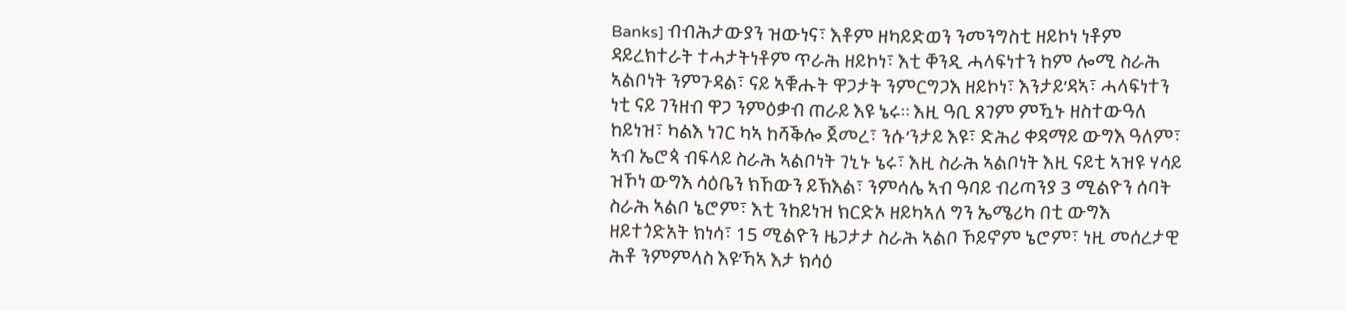Banks] ብብሕታውያን ዝውነና፣ እቶም ዘካይድወን ንመንግስቲ ዘይኮነ ነቶም ዳይረክተራት ተሓታትነቶም ጥራሕ ዘይኮነ፣ እቲ ቐንዲ ሓላፍነተን ከም ሎሚ ስራሕ ኣልቦነት ንምጉዳል፣ ናይ ኣቑሑት ዋጋታት ንምርግጋእ ዘይኮነ፣ እንታይ’ዳኣ፣ ሓላፍነተን ነቲ ናይ ገንዘብ ዋጋ ንምዕቃብ ጠራይ እዩ ኔሩ። እዚ ዓቢ ጸገም ምዃኑ ዘስተውዓለ ከይነዝ፣ ካልእ ነገር ካኣ ከሻቕሎ ጀመረ፣ ንሱ’ንታይ እዩ፣ ድሕሪ ቀዳማይ ውግእ ዓለም፣ ኣብ ኤሮጳ ብፍላይ ስራሕ ኣልቦነት ገኒኑ ኔሩ፣ እዚ ስራሕ ኣልቦነት እዚ ናይቲ ኣዝዩ ሃሳይ ዝኾነ ውግእ ሳዕቤን ክኸውን ይኽእል፣ ንምሳሌ ኣብ ዓባይ ብሪጣንያ 3 ሚልዮን ሰባት ስራሕ ኣልቦ ኔሮም፣ እቲ ንከይነዝ ክርድኦ ዘይካኣለ ግን ኤሜሪካ በቲ ውግእ ዘይተጎድአት ክነሳ፣ 15 ሚልዮን ዜጋታታ ስራሕ ኣልቦ ኾይኖም ኔሮም፣ ነዚ መሰረታዊ ሕቶ ንምምላስ እዩ’ኻኣ እታ ክሳዕ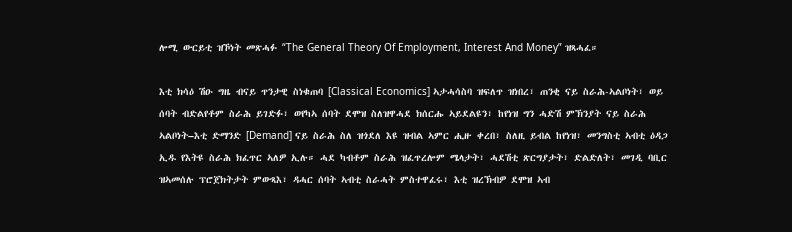ሎሚ ውርይቲ ዝኾነት መጽሓፉ “The General Theory Of Employment, Interest And Money” ዝጻሓፈ።

እቲ ክሳዕ ሽዑ ግዜ ብናይ ጥንታዊ ስነቁጠባ [Classical Economics] ኣታሓሳስባ ዝፍለጥ ዝነበረ፣ ጠንቂ ናይ ስራሕ-ኣልቦነት፣ ወይ ሰባት ብድልየቶም ስራሕ ይገድፉ፣ ወየካኣ ሰባት ደሞዝ ስለዝዋሓደ ክሰርሑ ኣይደልዩን፣ ከየነዝ ግን ሓድሽ ምኽንያት ናይ ስራሕ ኣልቦነት–እቲ ድማንድ [Demand] ናይ ስራሕ ስለ ዝጎደለ እዩ ዝብል ኣምር ሒዙ ቀረበ፣ ስለዚ ይብል ከየነዝ፣ መንግስቲ ኣብቲ ዕዳጋ ኢዱ የእትዩ ስራሕ ክፈጥር ኣለዎ ኢሉ። ሓደ ካብቶም ስራሕ ዝፈጥረሎም ሜላታት፣ ሓደሽቲ ጽርግያታት፣ ድልድለት፣ መገዲ ባቢር ዝኣመሰሉ ፕሮጀክትታት ምውጻእ፣ ዳሓር ሰባት ኣብቲ ስራሓት ምስተዋፈሩ፣ እቲ ዝረኽብዎ ደሞዝ ኣብ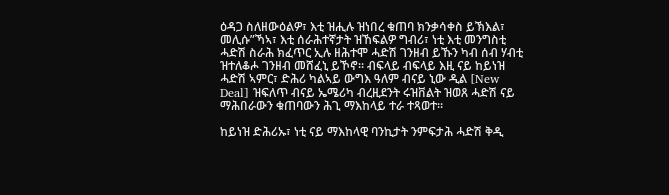ዕዳጋ ስለዘውዕልዎ፣ እቲ ዝሒሉ ዝነበረ ቁጠባ ክንቃሳቀስ ይኽእል፣ መሊሱ”ኻኣ፣ እቲ ሰራሕተኛታት ዝኸፍልዎ ግብሪ፣ ነቲ እቲ መንግስቲ ሓድሽ ስራሕ ክፈጥር ኢሉ ዘሕተሞ ሓድሽ ገንዘብ ይኹን ካብ ሰብ ሃብቲ ዝተለቆሖ ገንዘብ መሸፈኒ ይኾኖ። ብፍላይ ብፍላይ እዚ ናይ ከይነዝ ሓድሽ ኣምር፣ ድሕሪ ካልኣይ ውግእ ዓለም ብናይ ኒው ዲል [New Deal] ዝፍለጥ ብናይ ኤሜሪካ ብረዚደንት ሩዝቨልት ዝወጸ ሓድሽ ናይ ማሕበራውን ቁጠባውን ሕጊ ማእከላይ ተራ ተጻወተ።

ከይነዝ ድሕሪኡ፣ ነቲ ናይ ማእከላዊ ባንኪታት ንምፍታሕ ሓድሽ ቅዲ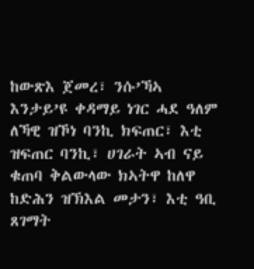ከውጽእ ጀመረ፣ ንሱ’ኻኣ እንታይ’ዩ ቀዳማይ ነገር ሓደ ዓለም ለኻዊ ዝኾነ ባንኪ ክፍጠር፣ እቲ ዝፍጠር ባንኪ፣ ሀገራት ኣብ ናይ ቁጠባ ቅልውላው ክኣትዋ ከለዋ ከድሕን ዝኽእል መታን፣ እቲ ዓቢ ጸገማት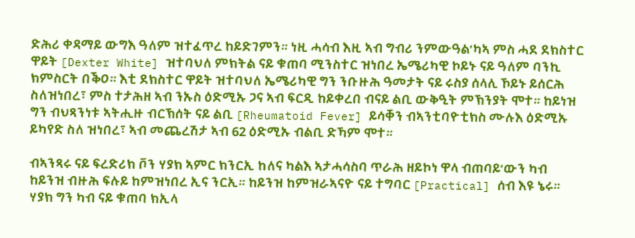ድሕሪ ቀዳማይ ውግእ ዓለም ዝተፈጥረ ከይድገምን። ነዚ ሓሳብ እዚ ኣብ ግብሪ ንምውዓል’ካኣ ምስ ሓደ ደክስተር ዋይት [Dexter White] ዝተባህለ ምክትል ናይ ቁጠባ ሚንስተር ዝነበረ ኤሜሪካዊ ኮይኑ ናይ ዓለም ባንኪ ክምስርት በቕዐ። እቲ ደክስተር ዋይት ዝተባህለ ኤሜሪካዊ ግን ንቡዙሕ ዓመታት ናይ ሩስያ ሰላሊ ኾይኑ ይሰርሕ ስለዝነበረ፣ ምስ ተታሕዘ ኣብ ንኡስ ዕድሚኡ ጋና ኣብ ፍርዲ ከይቀረበ ብናይ ልቢ ውቅዒት ምኽንያት ሞተ። ከይነዝ ግን ብህጻንነቱ ኣትሒዙ ብርኽሰት ናይ ልቢ [Rheumatoid Fever] ይሳቐን ብኣንቲባዮቲክስ ሙሉእ ዕድሚኡ ይካየድ ስለ ዝነበረ፣ ኣብ መጨረሽታ ኣብ 62 ዕድሚኡ ብልቢ ድኻም ሞተ።

ብኣንጻሩ ናይ ፍረድሪክ ቮን ሃያክ ኣምር ክንርኢ ከለና ካልእ ኣታሓሳስባ ጥራሕ ዘይኮነ ዋላ ብጠባይ’ውን ካብ ከይንዝ ብዙሕ ፍሉይ ከምዝነበረ ኢና ንርኢ። ከይንዝ ከምዝራኣናዮ ናይ ተግባር [Practical] ሰብ እዩ ኔሩ። ሃያክ ግን ካብ ናይ ቁጠባ ክኢላ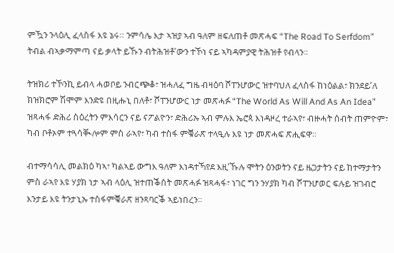ምዃን ንላዕሊ ፈላስፋ እዩ ኔሩ። ንምሳሌ እታ ኣዝያ ኣብ ዓለም ዘፍለጠቶ መጽሓፍ “The Road To Serfdom” ትብል ብኣቃማምጣ ናይ ቃላት ይኹን ብትሕዝቶ’ውን ተኾነ ናይ ኣካዳምያዊ ትሕዝቶ የብላን።

ትዝክሪ ተኾንኪ ይብላ ሓወቦይ ንብርጭቆ፣ ዝሓለፈ ግዜ ብዛዕባ ሾፐንሆውር ዝተባህለ ፈላስፋ ከነዕልል፣ ክንደይ’ለ ክዝክሮም ሽሞም እንድዩ በዚሑኒ በለቶ፣ ሾፐንሆውር ነታ መጽሓፉ “The World As Will And As An Idea” ዝጻሓፋ ድሕሪ ስዕረትን ምእሳርን ናይ ናፖልዮን፣ ድሕሪኡ ኣብ ምሉእ ኤሮጳ እነዳዞረ ተራኣየ፣ ብዙሓት ሰብት ጠምዮም፣ ካብ ቦቶኦም ተጓሳቚሎም ምስ ራኣየ፣ ካብ ተስፋ ምቑራጽ ተላዒሉ እዩ ነታ መጽሓፍ ጽሒፍዋ።

ብተማሳሳሊ መልክዕ ካኣ፣ ካልኣይ ውግእ ዓለም እነዳተኻየደ እዚ’ኹሉ ሞትን ዕንወትን ናይ ዜጋታትን ናይ ከተማታትን ምስ ራኣየ እዩ ሃያክ ነታ ኣብ ላዕሊ ዝተጠቕሰት መጽሓፉ ዝጻሓፋ፣ ነገር ግን ንሃያክ ካብ ሾፐንሆወር ፍሉይ ዝገብሮ እንታይ እዩ ትንታኒኡ ተስፋምቑራጽ ዘንጻባርቕ ኣይነበረን።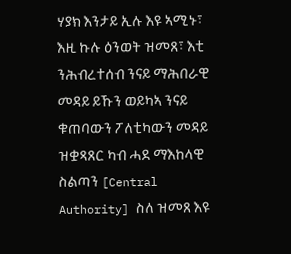ሃያክ እንታይ ኢሉ እዩ ኣሚኑ፣ እዚ ኩሉ ዕንወት ዝመጸ፣ እቲ ንሕብረተሰብ ንናይ ማሕበራዊ መዳይ ይኹን ወይካኣ ንናይ ቁጠባውን ፖለቲካውን መዳይ ዝቋጻጸር ካብ ሓደ ማእከላዊ ስልጣን [Central Authority] ስለ ዝመጸ እዩ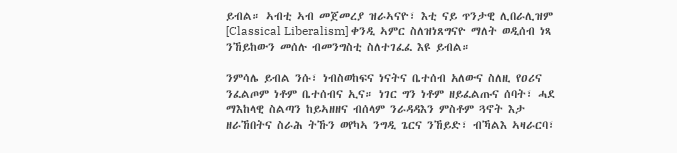ይብል። ኣብቲ ኣብ መጀመረያ ዝራኣናዮ፣ እቲ ናይ ጥንታዊ ሊበራሊዝም [Classical Liberalism] ቀንዲ ኣምር ስለዝነጸግናዮ ማለት ወዲሰብ ነጻ ንኸይከውን መሰሉ ብመንግስቲ ስለተገፈፈ እዩ ይብል።

ንምሳሌ ይብል ንሱ፣ ነብስወከፍና ነናትና ቤተሰብ አለውና ስለዚ የዐሪና ንፈልጦም ነቶም ቤተሰብና ኢና። ነገር ግን ነቶም ዘይፈልጡና ሰባት፣ ሓደ ማእከላዊ ስልጣን ከይኣዘዘና ብሰላም ንራዳዳእን ምስቶም ጓኖት እታ ዘራኸበትና ስራሕ ትኹን ወየካኣ ንግዲ ጌርና ንኸይድ፣ ብኻልእ ኣዛራርባ፣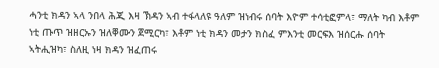ሓንቲ ክዳን ኣላ ንበላ ሕጂ እዛ ኽዳን ኣብ ተፋላለዩ ዓለም ዝነብሩ ሰባት እዮም ተሳቲፎምላ፣ ማለት ካብ እቶም ነቲ ጡጥ ዝዘርኡን ዝለቐሙን ጀሚርካ፣ እቶም ነቲ ክዳን መታን ክስፈ ምእንቲ መርፍእ ዝሰርሑ ሰባት ኣትሒዝካ፣ ስለዚ ነዛ ክዳን ዝፈጠሩ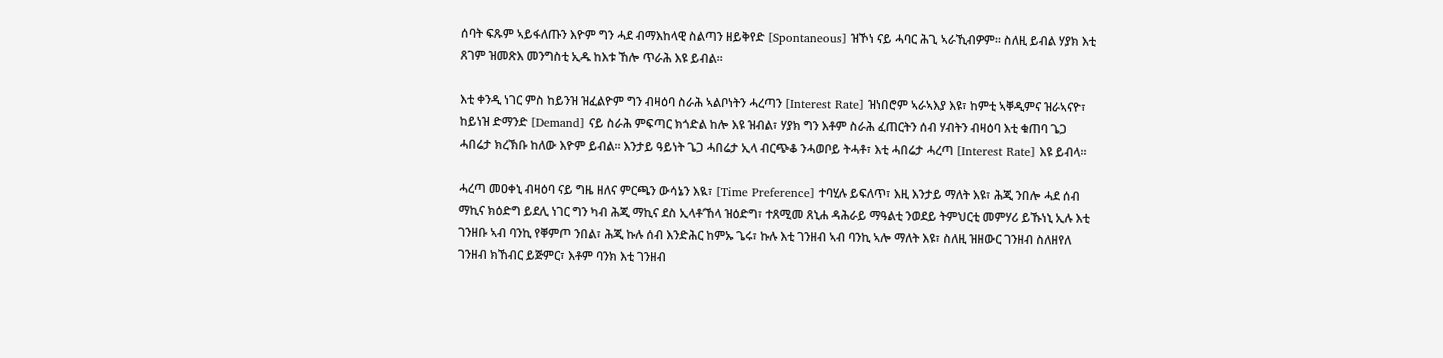ሰባት ፍጹም ኣይፋለጡን እዮም ግን ሓደ ብማእከላዊ ስልጣን ዘይቅየድ [Spontaneous] ዝኾነ ናይ ሓባር ሕጊ ኣራኺብዎም። ስለዚ ይብል ሃያክ እቲ ጸገም ዝመጽእ መንግስቲ ኢዱ ከእቱ ኸሎ ጥራሕ እዩ ይብል።

እቲ ቀንዲ ነገር ምስ ከይንዝ ዝፈልዮም ግን ብዛዕባ ስራሕ ኣልቦነትን ሓረጣን [Interest Rate] ዝነበሮም ኣራኣእያ እዩ፣ ከምቲ ኣቐዲምና ዝራኣናዮ፣ ከይነዝ ድማንድ [Demand] ናይ ስራሕ ምፍጣር ክጎድል ከሎ እዩ ዝብል፣ ሃያክ ግን እቶም ስራሕ ፈጠርትን ሰብ ሃብትን ብዛዕባ እቲ ቁጠባ ጌጋ ሓበሬታ ክረኽቡ ከለው እዮም ይብል። እንታይ ዓይነት ጌጋ ሓበሬታ ኢላ ብርጭቆ ንሓወቦይ ትሓቶ፣ እቲ ሓበሬታ ሓረጣ [Interest Rate] እዩ ይብላ።

ሓረጣ መዐቀኒ ብዛዕባ ናይ ግዜ ዘለና ምርጫን ውሳኔን እዪ፣ [Time Preference] ተባሂሉ ይፍለጥ፣ እዚ እንታይ ማለት እዩ፣ ሕጂ ንበሎ ሓደ ሰብ ማኪና ክዕድግ ይደሊ ነገር ግን ካብ ሕጂ ማኪና ደስ ኢላቶ’ኸላ ዝዕድግ፣ ተጸሚመ ጸኒሐ ዳሕራይ ማዓልቲ ንወደይ ትምህርቲ መምሃሪ ይኹነኒ ኢሉ እቲ ገንዘቡ ኣብ ባንኪ የቐምጦ ንበል፣ ሕጂ ኩሉ ሰብ እንድሕር ከምኡ ጌሩ፣ ኩሉ እቲ ገንዘብ ኣብ ባንኪ ኣሎ ማለት እዩ፣ ስለዚ ዝዘውር ገንዘብ ስለዘየለ ገንዘብ ክኸብር ይጅምር፣ እቶም ባንክ እቲ ገንዘብ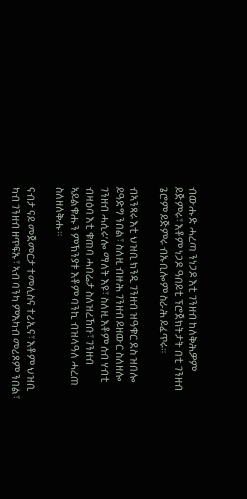ብውሑድ ሓረጣ ንነጋዶ እቲ ገንዘብ ከለቅሕዎም ይጅምሩ፣ እቶም ነጋዶ ዓበይቲ ፕሮጀክትታት በቲ ገንዘብ ጌሮም ይጅምሩ ብኡቢሎም ስራሕ ይፈጥሩ።

ብኣንጻሩ እቲ ህዝቢ ክንዲ ገንዘብ ዝዓቁር ደስ ዝበሎ ይዓድግ ንበል፣ ስለዚ ብዙሕ ገንዘብ ይዘውር ስለዘሎ ገንዘብ ሓሲሩ’ሎ ማለት እዩ፣ ስለዚ እቶም ሰብ ሃብቲ ብዛዕባ እቲ ቁጠባ ሓበሬታ ስለዝረኸቡ፣ ገንዘብ ኣይልቁሑን ምኽንያቱ እቶም ባንኪ ብዝላዓለ ሓረጠ ስለዘለቅሑ።

ናብታ ናይ መጀመርታ ተመሊስና ተሪኢና፣ እቶም ህዝቢ ካብ ገንዘብ ዘጥፍኡ፣ ኣብ ባንካ ምእካብ መሪጾም ንበል፣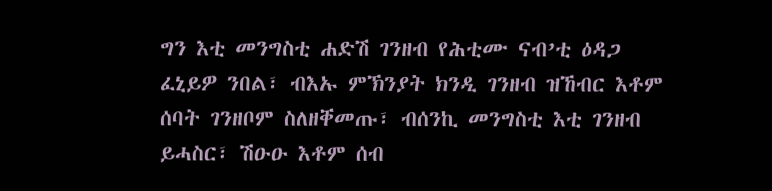ግን እቲ መንግስቲ ሐድሽ ገንዘብ የሕቲሙ ናብ’ቲ ዕዳጋ ፈኒይዎ ንበል፣ ብእኡ ምኽንያት ክንዲ ገንዘብ ዝኸብር እቶም ሰባት ገንዘቦም ስለዘቐመጡ፣ ብሰንኪ መንግስቲ እቲ ገንዘብ ይሓስር፣ ሽዑዑ እቶም ሰብ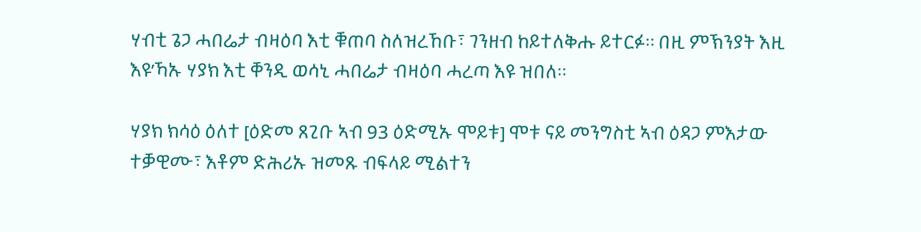ሃብቲ ጌጋ ሓበሬታ ብዛዕባ እቲ ቑጠባ ስለዝረኸቡ፣ ገንዘብ ከይተለቅሑ ይተርፉ። በዚ ምኽንያት እዚ እዩ’ኻኡ ሃያክ እቲ ቐንዲ ወሳኒ ሓበሬታ ብዛዕባ ሓረጣ እዩ ዝበለ።

ሃያክ ክሳዕ ዕለተ [ዕድመ ጸጊቡ ኣብ 93 ዕድሚኡ ሞይቱ] ሞቱ ናይ መንግስቲ ኣብ ዕዳጋ ምእታው ተቓዊሙ፣ እቶም ድሕሪኡ ዝመጹ ብፍላይ ሚልተን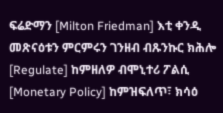ፍሬድማን [Milton Friedman] እቲ ቀንዲ መጽናዕቱን ምርምሩን ገንዘብ ብጹንኩር ክሕሎ [Regulate] ከምዘለዎ ብሞኒተሪ ፖልሲ [Monetary Policy] ከምዝፍለጥ፣ ክሳዕ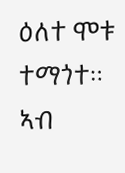ዕለተ ሞቱ ተማጎተ። ኣብ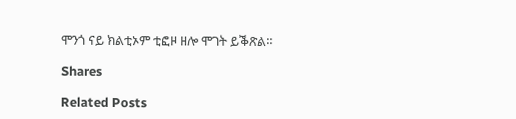ሞንጎ ናይ ክልቲኦም ቲፎዞ ዘሎ ሞገት ይቕጽል።

Shares

Related Posts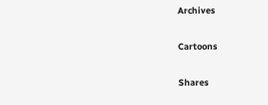Archives

Cartoons

Shares